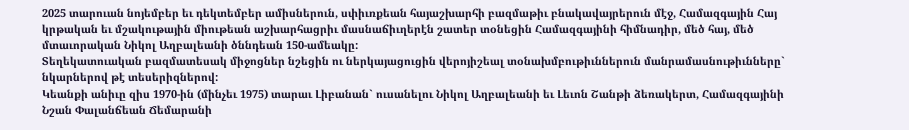2025 տարուան նոյեմբեր եւ դեկտեմբեր ամիսներուն, սփիւռքեան հայաշխարհի բազմաթիւ բնակավայրերուն մէջ, Համազգային Հայ կրթական եւ մշակութային միութեան աշխարհացրիւ մասնաճիւղերէն շատեր տօնեցին Համազգայինի հիմնադիր, մեծ հայ, մեծ մտաւորական Նիկոլ Աղբալեանի ծննդեան 150-ամեակը:
Տեղեկատուական բազմատեսակ միջոցներ նշեցին ու ներկայացուցին վերոյիշեալ տօնախմբութիւններուն մանրամասնութիւնները` նկարներով թէ տեսերիզներով:
Կեանքի անիւը զիս 1970-ին (մինչեւ 1975) տարաւ Լիբանան` ուսանելու Նիկոլ Աղբալեանի եւ Լեւոն Շանթի ձեռակերտ, Համազգայինի Նշան Փալանճեան Ճեմարանի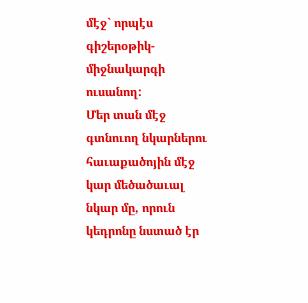մէջ` որպէս գիշերօթիկ-միջնակարգի ուսանող:
Մեր տան մէջ գտնուող նկարներու հաւաքածոյին մէջ կար մեծածաւալ նկար մը, որուն կեդրոնը նստած էր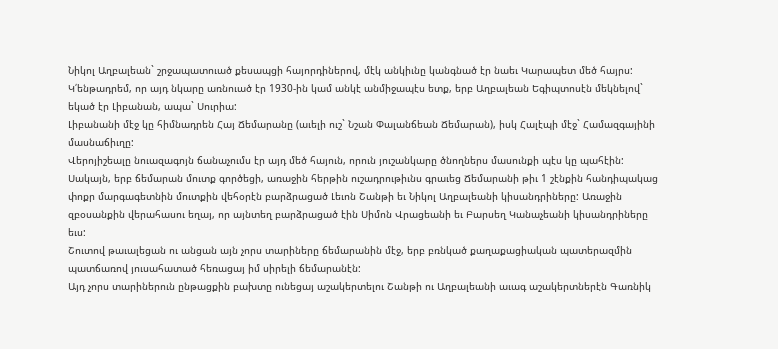Նիկոլ Աղբալեան` շրջապատուած քեսապցի հայորդիներով, մէկ անկիւնը կանգնած էր նաեւ Կարապետ մեծ հայրս:
Կ՛ենթադրեմ, որ այդ նկարը առնուած էր 1930-ին կամ անկէ անմիջապէս ետք, երբ Աղբալեան Եգիպտոսէն մեկնելով` եկած էր Լիբանան, ապա` Սուրիա:
Լիբանանի մէջ կը հիմնադրեն Հայ Ճեմարանը (աւելի ուշ` Նշան Փալանճեան Ճեմարան), իսկ Հալէպի մէջ` Համազգայինի մասնաճիւղը:
Վերոյիշեալը նուազագոյն ճանաչումս էր այդ մեծ հայուն, որուն յուշանկարը ծնողներս մասունքի պէս կը պահէին:
Սակայն, երբ ճեմարան մուտք գործեցի, առաջին հերթին ուշադրութիւնս գրաւեց Ճեմարանի թիւ 1 շէնքին հանդիպակաց փոքր մարգագետնին մուտքին վեհօրէն բարձրացած Լեւոն Շանթի եւ Նիկոլ Աղբալեանի կիսանդրիները: Առաջին զբօսանքին վերահասու եղայ, որ այնտեղ բարձրացած էին Սիմոն Վրացեանի եւ Բարսեղ Կանաչեանի կիսանդրիները եւս:
Շուտով թաւալեցան ու անցան այն չորս տարիները ճեմարանին մէջ, երբ բռնկած քաղաքացիական պատերազմին պատճառով յուսահատած հեռացայ իմ սիրելի ճեմարանէն:
Այդ չորս տարիներուն ընթացքին բախտը ունեցայ աշակերտելու Շանթի ու Աղբալեանի աւագ աշակերտներէն Գառնիկ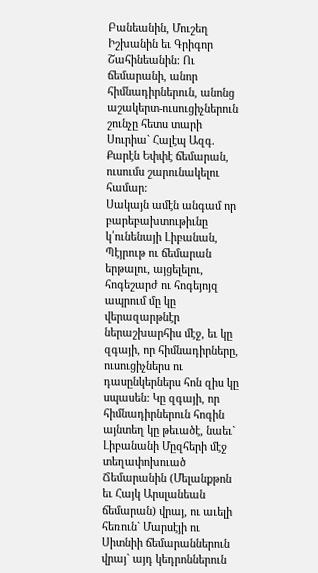Բանեանին, Մուշեղ Իշխանին եւ Գրիգոր Շահինեանին: Ու ճեմարանի, անոր հիմնադիրներուն, անոնց աշակերտ-ուսուցիչներուն շունչը հետս տարի Սուրիա` Հալէպ Ազգ. Քարէն Եփփէ ճեմարան, ուսումս շարունակելու համար:
Սակայն ամէն անգամ որ բարեբախտութիւնը կ՛ունենայի Լիբանան, Պէյրութ ու ճեմարան երթալու, այցելելու, հոգեշարժ ու հոգեյոյզ ապրում մը կը վերազարթնէր ներաշխարհիս մէջ, եւ կը զգայի, որ հիմնադիրները, ուսուցիչներս ու դասընկերներս հոն զիս կը սպասեն: Կը զգայի, որ հիմնադիրներուն հոգին այնտեղ կը թեւածէ, նաեւ` Լիբանանի Մըզհերի մէջ տեղափոխուած Ճեմարանին (Մելանքթոն եւ Հայկ Արսլանեան ճեմարան) վրայ, ու աւելի հեռուն` Մարսէյի ու Սիտնիի ճեմարաններուն վրայ` այդ կեդրոններուն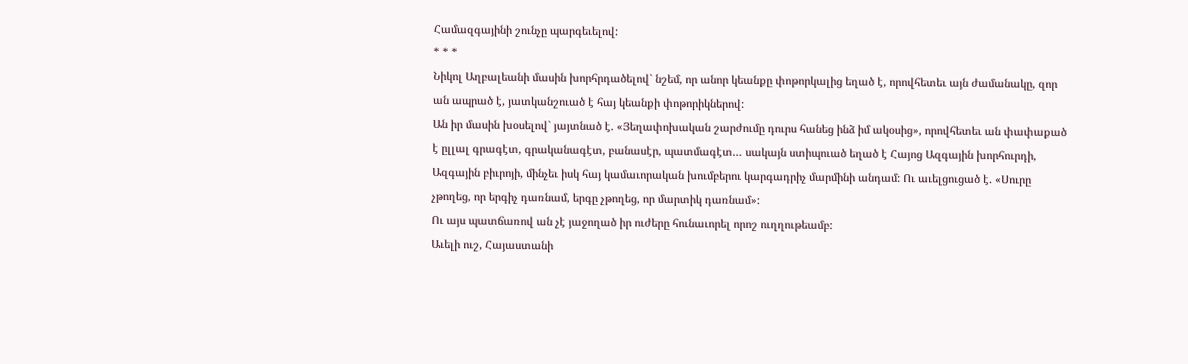Համազգայինի շունչը պարգեւելով:
* * *
Նիկոլ Աղբալեանի մասին խորհրդածելով` նշեմ, որ անոր կեանքը փոթորկալից եղած է, որովհետեւ այն ժամանակը, զոր ան ապրած է, յատկանշուած է հայ կեանքի փոթորիկներով:
Ան իր մասին խօսելով` յայտնած է. «Յեղափոխական շարժումը դուրս հանեց ինձ իմ ակօսից», որովհետեւ ան փափաքած է ըլլալ գրագէտ, գրականագէտ, բանասէր, պատմագէտ… սակայն ստիպուած եղած է Հայոց Ազգային խորհուրդի, Ազգային բիւրոյի, մինչեւ իսկ հայ կամաւորական խումբերու կարգադրիչ մարմինի անդամ: Ու աւելցուցած է. «Սուրը չթողեց, որ երգիչ դառնամ, երգը չթողեց, որ մարտիկ դառնամ»:
Ու այս պատճառով ան չէ յաջողած իր ուժերը հունաւորել որոշ ուղղութեամբ:
Աւելի ուշ, Հայաստանի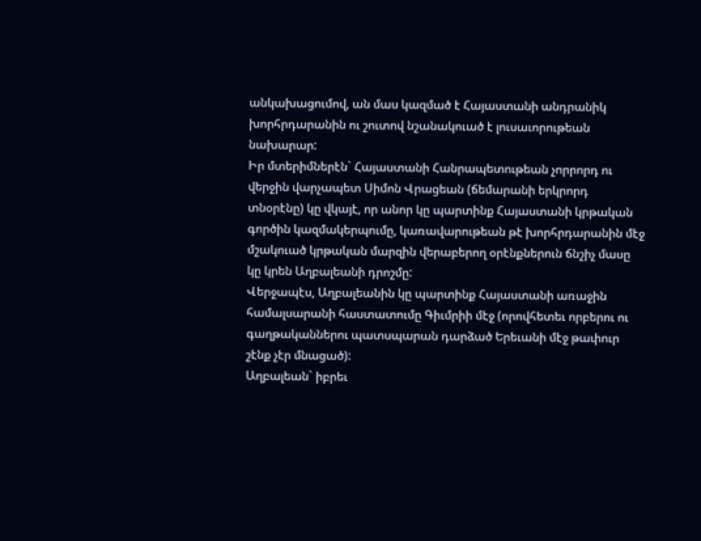անկախացումով, ան մաս կազմած է Հայաստանի անդրանիկ խորհրդարանին ու շուտով նշանակուած է լուսաւորութեան նախարար:
Իր մտերիմներէն` Հայաստանի Հանրապետութեան չորրորդ ու վերջին վարչապետ Սիմոն Վրացեան (ճեմարանի երկրորդ տնօրէնը) կը վկայէ, որ անոր կը պարտինք Հայաստանի կրթական գործին կազմակերպումը, կառավարութեան թէ խորհրդարանին մէջ մշակուած կրթական մարզին վերաբերող օրէնքներուն ճնշիչ մասը կը կրեն Աղբալեանի դրոշմը:
Վերջապէս, Աղբալեանին կը պարտինք Հայաստանի առաջին համալսարանի հաստատումը Գիւմրիի մէջ (որովհետեւ որբերու ու գաղթականներու պատսպարան դարձած Երեւանի մէջ թափուր շէնք չէր մնացած):
Աղբալեան` իբրեւ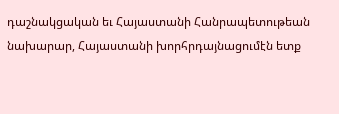դաշնակցական եւ Հայաստանի Հանրապետութեան նախարար, Հայաստանի խորհրդայնացումէն ետք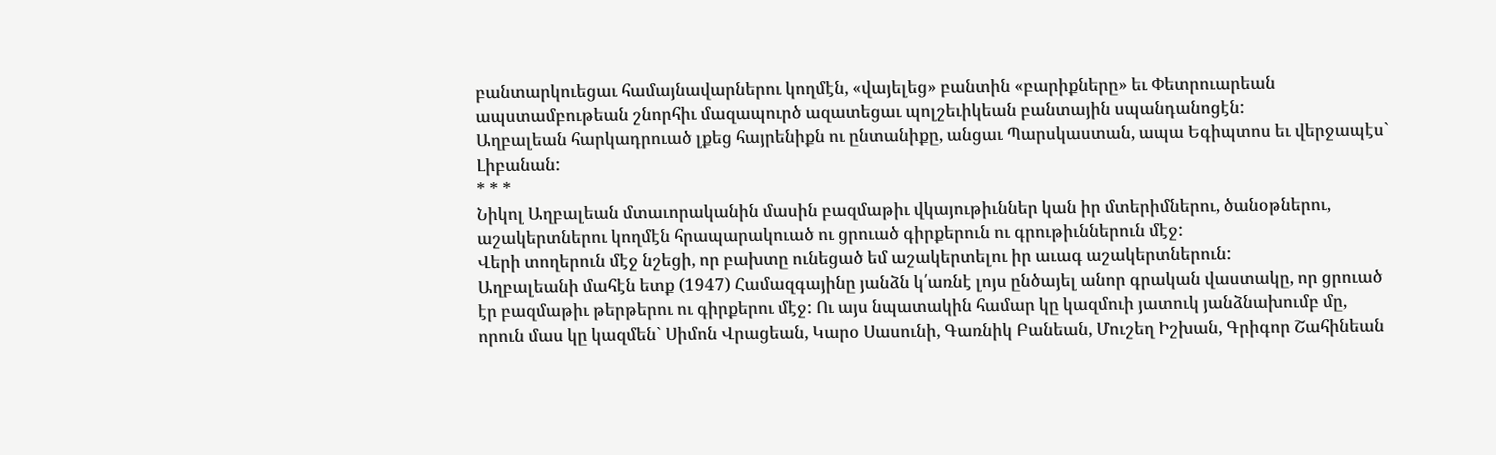բանտարկուեցաւ համայնավարներու կողմէն, «վայելեց» բանտին «բարիքները» եւ Փետրուարեան ապստամբութեան շնորհիւ մազապուրծ ազատեցաւ պոլշեւիկեան բանտային սպանդանոցէն:
Աղբալեան հարկադրուած լքեց հայրենիքն ու ընտանիքը, անցաւ Պարսկաստան, ապա Եգիպտոս եւ վերջապէս` Լիբանան:
* * *
Նիկոլ Աղբալեան մտաւորականին մասին բազմաթիւ վկայութիւններ կան իր մտերիմներու, ծանօթներու, աշակերտներու կողմէն հրապարակուած ու ցրուած գիրքերուն ու գրութիւններուն մէջ:
Վերի տողերուն մէջ նշեցի, որ բախտը ունեցած եմ աշակերտելու իր աւագ աշակերտներուն:
Աղբալեանի մահէն ետք (1947) Համազգայինը յանձն կ՛առնէ լոյս ընծայել անոր գրական վաստակը, որ ցրուած էր բազմաթիւ թերթերու ու գիրքերու մէջ: Ու այս նպատակին համար կը կազմուի յատուկ յանձնախումբ մը, որուն մաս կը կազմեն` Սիմոն Վրացեան, Կարօ Սասունի, Գառնիկ Բանեան, Մուշեղ Իշխան, Գրիգոր Շահինեան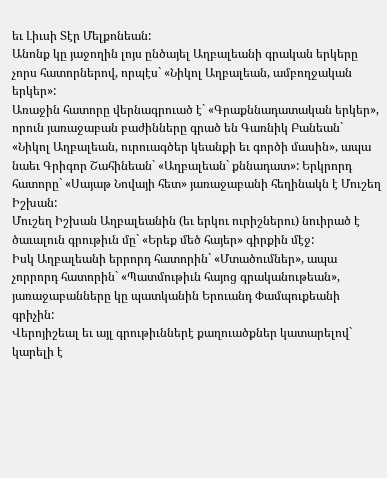եւ Լիւսի Տէր Մելքոնեան:
Անոնք կը յաջողին լոյս ընծայել Աղբալեանի գրական երկերը չորս հատորներով, որպէս` «Նիկոլ Աղբալեան, ամբողջական երկեր»:
Առաջին հատորը վերնագրուած է` «Գրաքննադատական երկեր», որուն յառաջաբան բաժինները գրած են Գառնիկ Բանեան` «Նիկոլ Աղբալեան, ուրուագծեր կեանքի եւ գործի մասին», ապա նաեւ Գրիգոր Շահինեան` «Աղբալեան` քննադատ»: Երկրորդ հատորը` «Սայաթ Նովայի հետ» յառաջաբանի հեղինակն է Մուշեղ Իշխան:
Մուշեղ Իշխան Աղբալեանին (եւ երկու ուրիշներու) նուիրած է ծաւալուն գրութիւն մը` «Երեք մեծ հայեր» գիրքին մէջ:
Իսկ Աղբալեանի երրորդ հատորին` «Մտածումներ», ապա չորրորդ հատորին` «Պատմութիւն հայոց գրականութեան», յառաջաբանները կը պատկանին Երուանդ Փամպուքեանի գրիչին:
Վերոյիշեալ եւ այլ գրութիւններէ քաղուածքներ կատարելով` կարելի է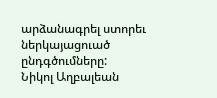արձանագրել ստորեւ ներկայացուած ընդգծումները:
Նիկոլ Աղբալեան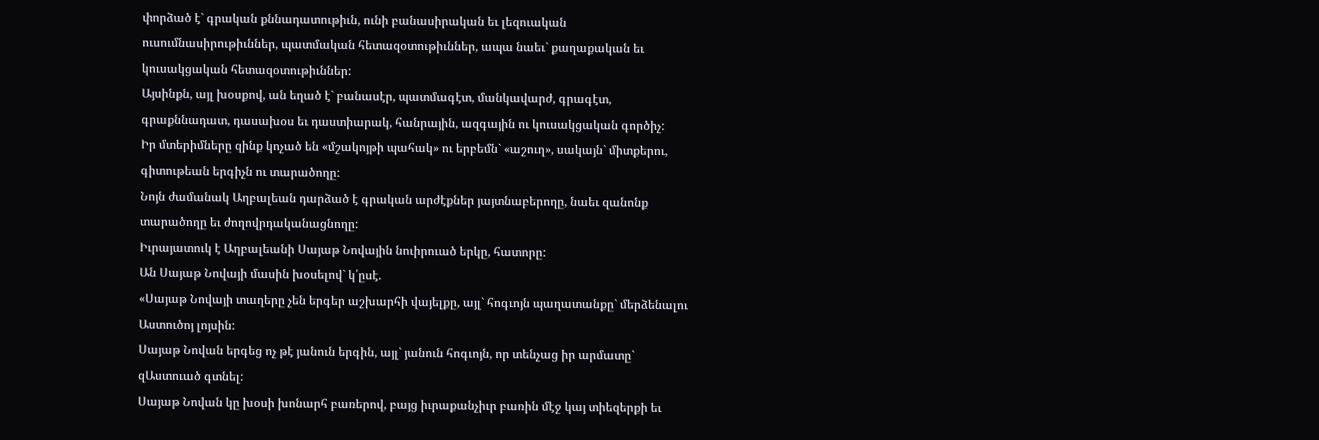փորձած է` գրական քննադատութիւն, ունի բանասիրական եւ լեզուական ուսումնասիրութիւններ, պատմական հետազօտութիւններ, ապա նաեւ` քաղաքական եւ կուսակցական հետազօտութիւններ:
Այսինքն, այլ խօսքով, ան եղած է` բանասէր, պատմագէտ, մանկավարժ, գրագէտ, գրաքննադատ, դասախօս եւ դաստիարակ, հանրային, ազգային ու կուսակցական գործիչ:
Իր մտերիմները զինք կոչած են «մշակոյթի պահակ» ու երբեմն` «աշուղ», սակայն` միտքերու, գիտութեան երգիչն ու տարածողը:
Նոյն ժամանակ Աղբալեան դարձած է գրական արժէքներ յայտնաբերողը, նաեւ զանոնք տարածողը եւ ժողովրդականացնողը:
Իւրայատուկ է Աղբալեանի Սայաթ Նովային նուիրուած երկը, հատորը:
Ան Սայաթ Նովայի մասին խօսելով` կ՛ըսէ.
«Սայաթ Նովայի տաղերը չեն երգեր աշխարհի վայելքը, այլ` հոգւոյն պաղատանքը` մերձենալու Աստուծոյ լոյսին:
Սայաթ Նովան երգեց ոչ թէ յանուն երգին, այլ` յանուն հոգւոյն, որ տենչաց իր արմատը` զԱստուած գտնել:
Սայաթ Նովան կը խօսի խոնարհ բառերով, բայց իւրաքանչիւր բառին մէջ կայ տիեզերքի եւ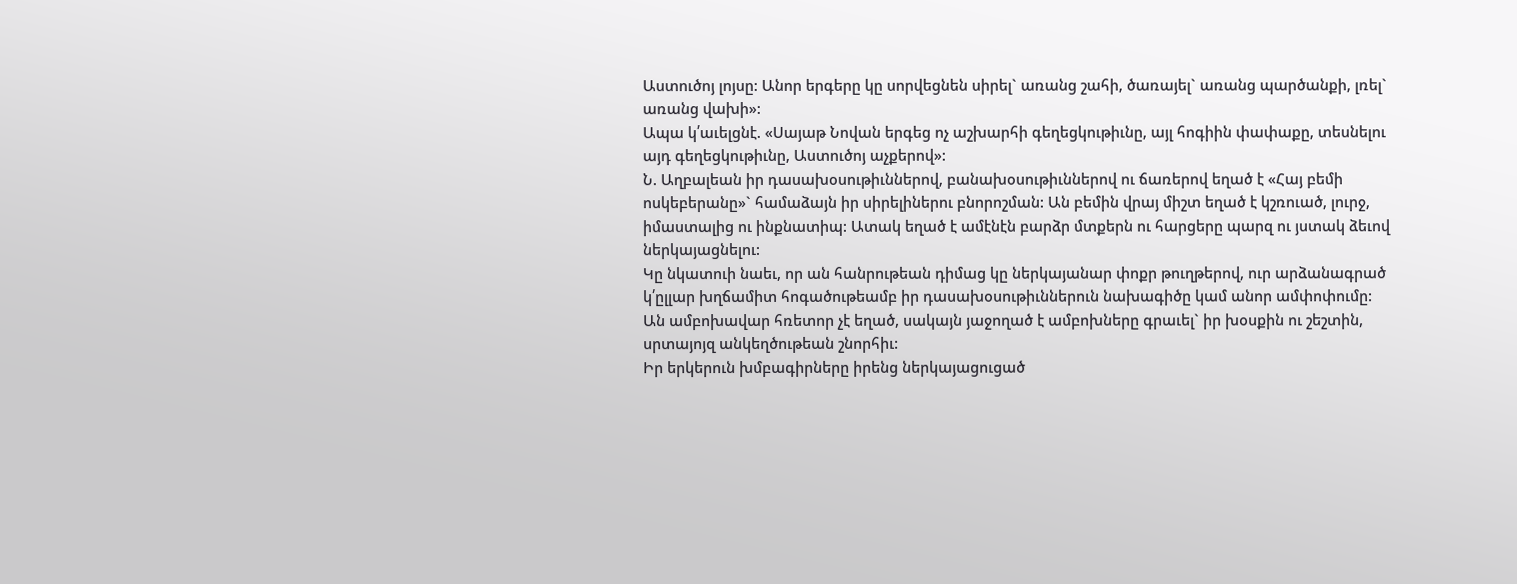Աստուծոյ լոյսը: Անոր երգերը կը սորվեցնեն սիրել` առանց շահի, ծառայել` առանց պարծանքի, լռել` առանց վախի»:
Ապա կ՛աւելցնէ. «Սայաթ Նովան երգեց ոչ աշխարհի գեղեցկութիւնը, այլ հոգիին փափաքը, տեսնելու այդ գեղեցկութիւնը, Աստուծոյ աչքերով»:
Ն. Աղբալեան իր դասախօսութիւններով, բանախօսութիւններով ու ճառերով եղած է «Հայ բեմի ոսկեբերանը»` համաձայն իր սիրելիներու բնորոշման: Ան բեմին վրայ միշտ եղած է կշռուած, լուրջ, իմաստալից ու ինքնատիպ: Ատակ եղած է ամէնէն բարձր մտքերն ու հարցերը պարզ ու յստակ ձեւով ներկայացնելու:
Կը նկատուի նաեւ, որ ան հանրութեան դիմաց կը ներկայանար փոքր թուղթերով, ուր արձանագրած կ՛ըլլար խղճամիտ հոգածութեամբ իր դասախօսութիւններուն նախագիծը կամ անոր ամփոփումը:
Ան ամբոխավար հռետոր չէ եղած, սակայն յաջողած է ամբոխները գրաւել` իր խօսքին ու շեշտին, սրտայոյզ անկեղծութեան շնորհիւ:
Իր երկերուն խմբագիրները իրենց ներկայացուցած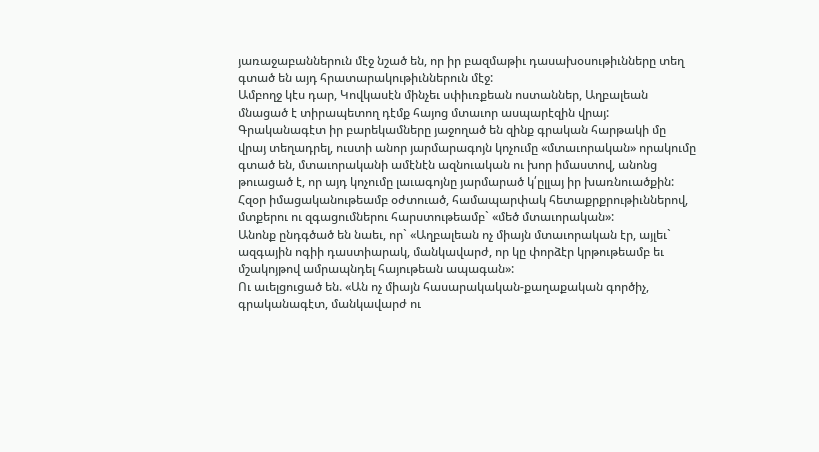յառաջաբաններուն մէջ նշած են, որ իր բազմաթիւ դասախօսութիւնները տեղ գտած են այդ հրատարակութիւններուն մէջ:
Ամբողջ կէս դար, Կովկասէն մինչեւ սփիւռքեան ոստաններ, Աղբալեան մնացած է տիրապետող դէմք հայոց մտաւոր ասպարէզին վրայ:
Գրականագէտ իր բարեկամները յաջողած են զինք գրական հարթակի մը վրայ տեղադրել, ուստի անոր յարմարագոյն կոչումը «մտաւորական» որակումը գտած են, մտաւորականի ամէնէն ազնուական ու խոր իմաստով, անոնց թուացած է, որ այդ կոչումը լաւագոյնը յարմարած կ՛ըլլայ իր խառնուածքին: Հզօր իմացականութեամբ օժտուած, համապարփակ հետաքրքրութիւններով, մտքերու ու զգացումներու հարստութեամբ` «մեծ մտաւորական»:
Անոնք ընդգծած են նաեւ, որ` «Աղբալեան ոչ միայն մտաւորական էր, այլեւ` ազգային ոգիի դաստիարակ, մանկավարժ, որ կը փորձէր կրթութեամբ եւ մշակոյթով ամրապնդել հայութեան ապագան»:
Ու աւելցուցած են. «Ան ոչ միայն հասարակական-քաղաքական գործիչ, գրականագէտ, մանկավարժ ու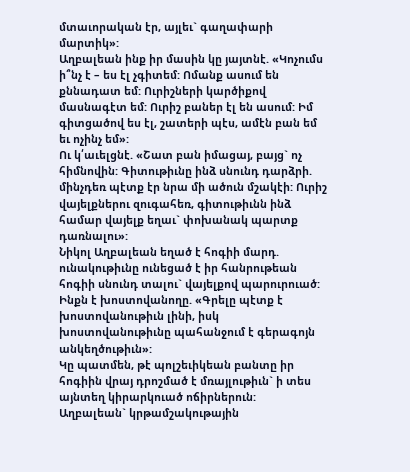մտաւորական էր, այլեւ` գաղափարի մարտիկ»:
Աղբալեան ինք իր մասին կը յայտնէ. «Կոչումս ի՞նչ է – ես էլ չգիտեմ: Ոմանք ասում են քննադատ եմ: Ուրիշների կարծիքով մասնագէտ եմ: Ուրիշ բաներ էլ են ասում: Իմ գիտցածով ես էլ, շատերի պէս, ամէն բան եմ եւ ոչինչ եմ»:
Ու կ՛աւելցնէ. «Շատ բան իմացայ, բայց` ոչ հիմնովին: Գիտութիւնը ինձ սնունդ դարձրի. մինչդեռ պէտք էր նրա մի ածուն մշակէի: Ուրիշ վայելքներու զուգահեռ, գիտութիւնն ինձ համար վայելք եղաւ` փոխանակ պարտք դառնալու»:
Նիկոլ Աղբալեան եղած է հոգիի մարդ. ունակութիւնը ունեցած է իր հանրութեան հոգիի սնունդ տալու` վայելքով պարուրուած: Ինքն է խոստովանողը. «Գրելը պէտք է խոստովանութիւն լինի, իսկ խոստովանութիւնը պահանջում է գերագոյն անկեղծութիւն»:
Կը պատմեն, թէ պոլշեւիկեան բանտը իր հոգիին վրայ դրոշմած է մռայլութիւն` ի տես այնտեղ կիրարկուած ոճիրներուն:
Աղբալեան` կրթամշակութային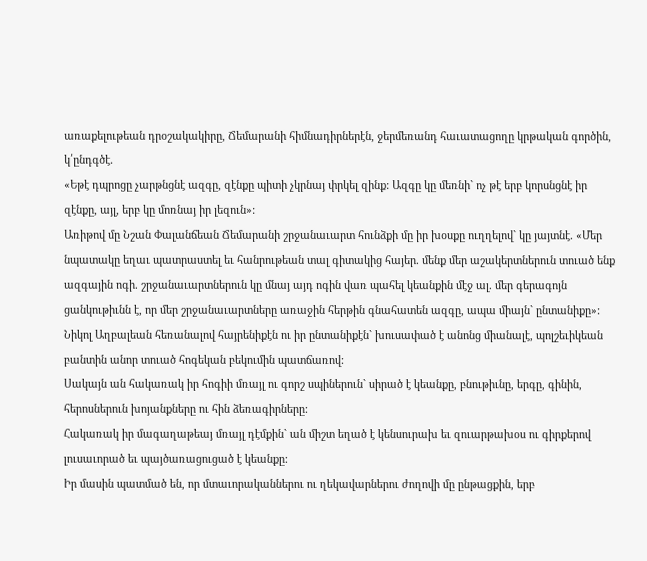առաքելութեան դրօշակակիրը, Ճեմարանի հիմնադիրներէն, ջերմեռանդ հաւատացողը կրթական գործին, կ՛ընդգծէ.
«Եթէ դպրոցը չարթնցնէ ազգը, զէնքը պիտի չկրնայ փրկել զինք: Ազգը կը մեռնի` ոչ թէ երբ կորսնցնէ իր զէնքը, այլ, երբ կը մոռնայ իր լեզուն»:
Առիթով մը Նշան Փալանճեան Ճեմարանի շրջանաւարտ հունձքի մը իր խօսքը ուղղելով` կը յայտնէ. «Մեր նպատակը եղաւ պատրաստել եւ հանրութեան տալ գիտակից հայեր. մենք մեր աշակերտներուն տուած ենք ազգային ոգի. շրջանաւարտներուն կը մնայ այդ ոգին վառ պահել կեանքին մէջ ալ. մեր գերագոյն ցանկութիւնն է, որ մեր շրջանաւարտները առաջին հերթին գնահատեն ազգը, ապա միայն` ընտանիքը»:
Նիկոլ Աղբալեան հեռանալով հայրենիքէն ու իր ընտանիքէն` խուսափած է անոնց միանալէ, պոլշեւիկեան բանտին անոր տուած հոգեկան բեկումին պատճառով:
Սակայն ան հակառակ իր հոգիի մռայլ ու գորշ սպիներուն` սիրած է կեանքը, բնութիւնը, երգը, գինին, հերոսներուն խոյանքները ու հին ձեռագիրները:
Հակառակ իր մագաղաթեայ մռայլ դէմքին` ան միշտ եղած է կենսուրախ եւ զուարթախօս ու գիրքերով լուսաւորած եւ պայծառացուցած է կեանքը:
Իր մասին պատմած են, որ մտաւորականներու ու ղեկավարներու ժողովի մը ընթացքին, երբ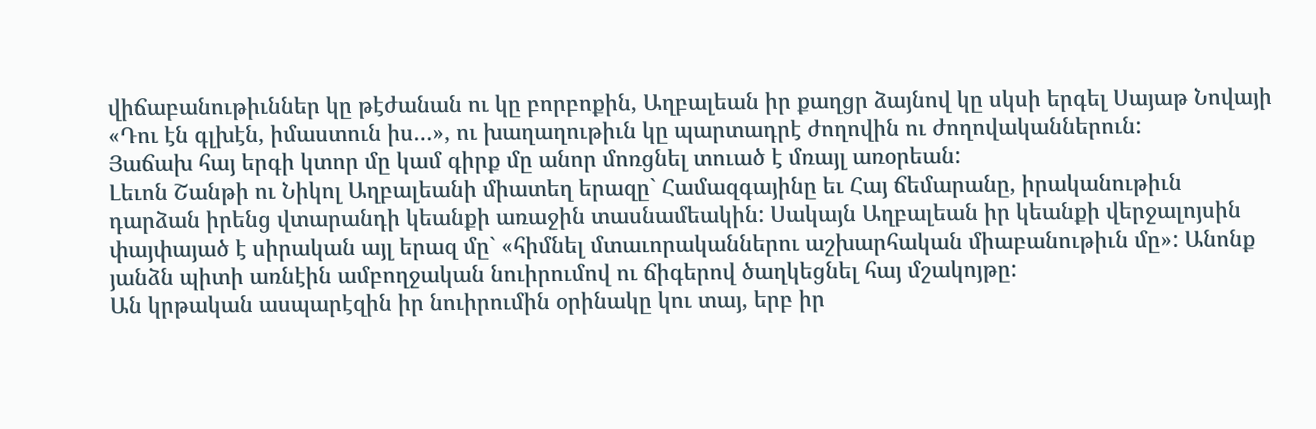վիճաբանութիւններ կը թէժանան ու կը բորբոքին, Աղբալեան իր քաղցր ձայնով կը սկսի երգել Սայաթ Նովայի «Դու էն գլխէն, իմաստուն իս…», ու խաղաղութիւն կը պարտադրէ ժողովին ու ժողովականներուն:
Յաճախ հայ երգի կտոր մը կամ գիրք մը անոր մոռցնել տուած է մռայլ առօրեան:
Լեւոն Շանթի ու Նիկոլ Աղբալեանի միատեղ երազը` Համազգայինը եւ Հայ ճեմարանը, իրականութիւն դարձան իրենց վտարանդի կեանքի առաջին տասնամեակին: Սակայն Աղբալեան իր կեանքի վերջալոյսին փայփայած է սիրական այլ երազ մը` «հիմնել մտաւորականներու աշխարհական միաբանութիւն մը»: Անոնք յանձն պիտի առնէին ամբողջական նուիրումով ու ճիգերով ծաղկեցնել հայ մշակոյթը:
Ան կրթական ասպարէզին իր նուիրումին օրինակը կու տայ, երբ իր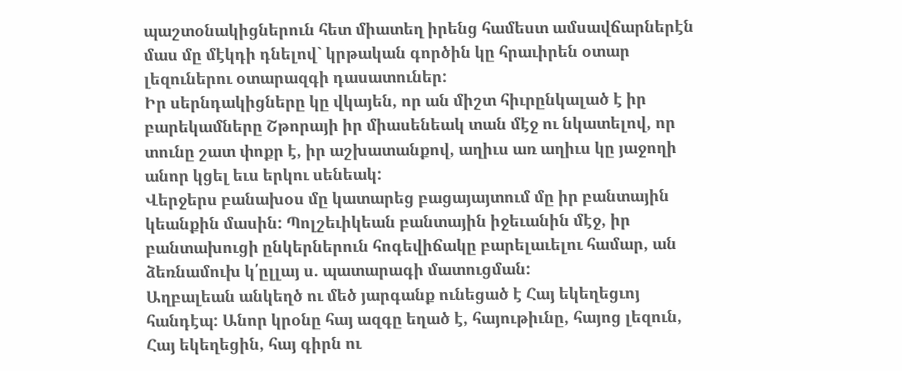պաշտօնակիցներուն հետ միատեղ իրենց համեստ ամսավճարներէն մաս մը մէկդի դնելով` կրթական գործին կը հրաւիրեն օտար լեզուներու օտարազգի դասատուներ:
Իր սերնդակիցները կը վկայեն, որ ան միշտ հիւրընկալած է իր բարեկամները Շթորայի իր միասենեակ տան մէջ ու նկատելով, որ տունը շատ փոքր է, իր աշխատանքով, աղիւս առ աղիւս կը յաջողի անոր կցել եւս երկու սենեակ:
Վերջերս բանախօս մը կատարեց բացայայտում մը իր բանտային կեանքին մասին: Պոլշեւիկեան բանտային իջեւանին մէջ, իր բանտախուցի ընկերներուն հոգեվիճակը բարելաւելու համար, ան ձեռնամուխ կ՛ըլլայ ս. պատարագի մատուցման:
Աղբալեան անկեղծ ու մեծ յարգանք ունեցած է Հայ եկեղեցւոյ հանդէպ: Անոր կրօնը հայ ազգը եղած է, հայութիւնը, հայոց լեզուն, Հայ եկեղեցին, հայ գիրն ու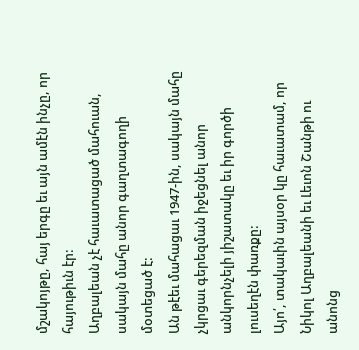մշակոյթը, հայ երգը եւ այն ամէն ինչը, որ հայութիւն էր:
Աղբալեան չէ հաւատացած մահուան, սակայն մահը անոր գաղտագողի մօտեցած է:
Ան թէեւ մահացաւ 1947-ին, սակայն մահը չկրցաւ գերեզման իջեցնել անոր անկորնչելի յիշատակը եւ իր գործի լուսեղէն փառքը:
Այո՛, տակաւին այսօր կը հաւատամ, որ Նիկոլ Աղբալեանի եւ Լեւոն Շանթի ու անոնց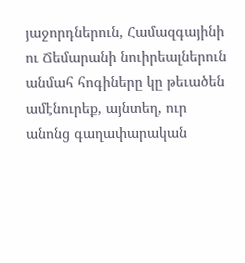յաջորդներուն, Համազգայինի ու Ճեմարանի նուիրեալներուն անմահ հոգիները կը թեւածեն ամէնուրեք, այնտեղ, ուր անոնց գաղափարական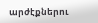արժէքներու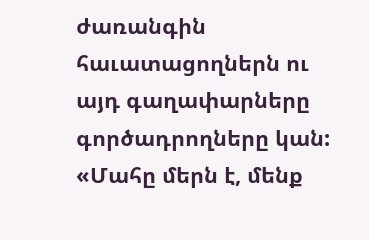ժառանգին հաւատացողներն ու այդ գաղափարները գործադրողները կան:
«Մահը մերն է, մենք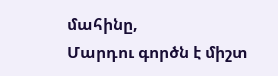մահինը,
Մարդու գործն է միշտ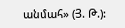անմահ» (Յ. Թ.):